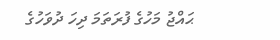ޙައްޖު މަހުގެ ފުރަތަމަ ދިހަ ދުވަހުގެ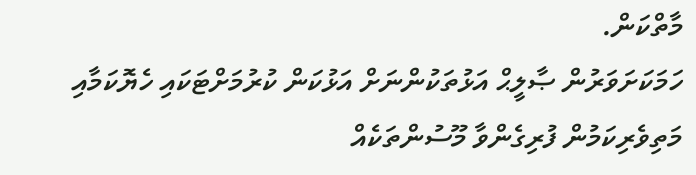މާތްކަން.
ހަމަކަށަވަރުން ޞާލީޙް އަޅުތަކުންނަށް އަޅުކަން ކުރުމަށްޓަކައި ހެޔޮކަމާއި މަތިވެރިކަމުން ފުރިގެންވާ މޫސުންތަކެއް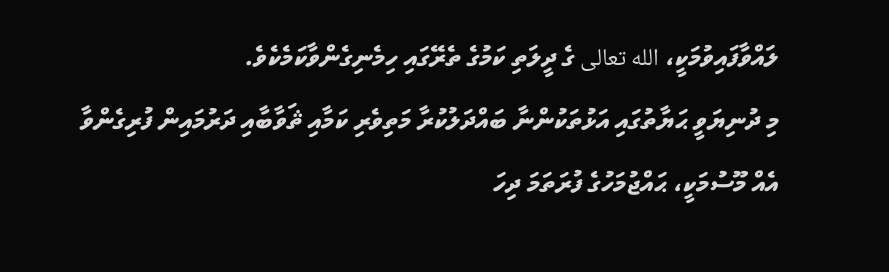ލައްވާފައިވުމަކީ، الله تعالی ގެ ދީލަތި ކަމުގެ ތެރޭގައި ހިމެނިގެންވާކަމެކެވެ.
މި ދުނިޔަވީ ޙަޔާތުގައި އަޅުތަކުންނާ ބައްދަލުކުރާ މަތިވެރި ކަމާއި ޘަވާބާއި ދަރުމައިން ފުރިގެންވާ އެއް މޫސުމަކީ، ޙައްޖުމަހުގެ ފުރަތަމަ ދިހަ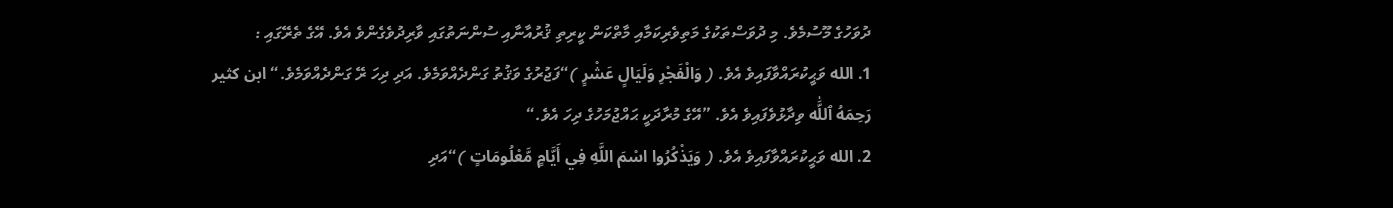ދުވަހުގެ މޫސުމެވެ. މި ދުވަސްތަކުގެ މަތިވެރިކަމާއި މާތްކަން ކީރިތި ޤުރުއާނާއި ސުންނަތުގައި ވާރިދުވެގެންވެ އެވެ. އޭގެ ތެރޭގައި :
1. الله ވަޙީކުރައްވާފައިވެ އެވެ. ( وَالْفَجْرِ وَلَيَالٍ عَشْرٍ )“ފަޖުރުގެ ވަޤުތު ގަންދެއްވަމެވެ. އަދި ދިހަ ރޭ ގަންދެއްވަމެވެ.“ ابن كثير رَحِمَهُ ٱللَّٰه ވިދާޅުވެފައިވެ އެވެ. ”އޭގެ މުރާދަކީ ޙައްޖުމަހުގެ ދިހަ އެވެ.“
2. الله ވަޙީކުރައްވާފައިވެ އެވެ. ( وَيَذْكُرُوا اسْمَ اللَّهِ فِي أَيَّامٍ مَّعْلُومَاتٍ )“އަދި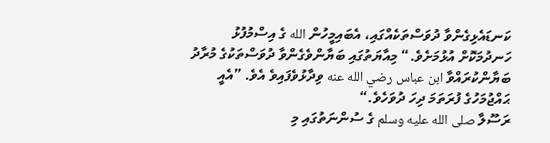ކަނޑައެޅިގެންވާ ދުވަސްތަކެއްގައި، އެބައިމީހުން الله ގެ އިސްމުފުޅު ހަނދުމަކޮށް އުޅުމަށެވެ.“ މިއާޔަތުގައި ބަޔާންވެގެންވާ ދުވަސްތަކުގެ މުރާދު ބަޔާންކުރައްވާ ابن عباس رضي الله عنه ވިދާޅުވެފައިވެ އެވެ. ”އެއީ ޙައްޖުމަހުގެ ފުރަތަމަ ދިހަ ދުވަހެވެ.“
ރަސޫލާ صلى الله عليه وسلم ގެ ސުންނަތުގައި މި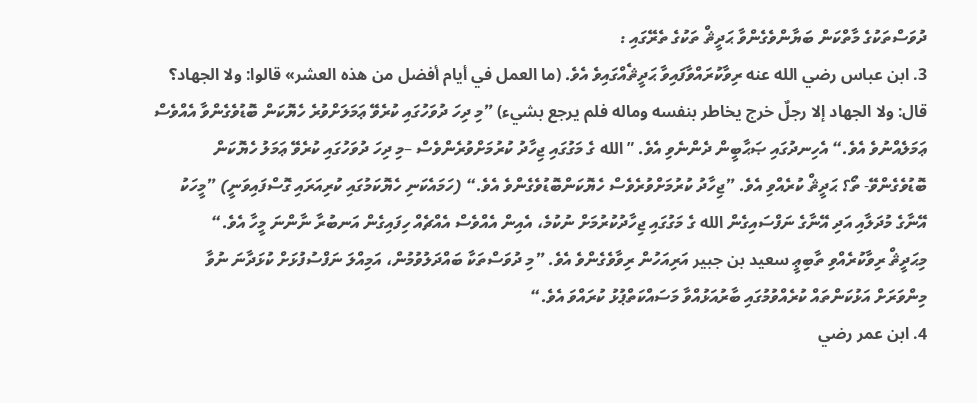ދުވަސްތަކުގެ މާތްކަން ބަޔާންވެގެންވާ ޙަދީޘް ތަކުގެ ތެރޭގައި :
3. ابن عباس رضي الله عنه ރިވާކުރައްވާފައިވާ ޙަދީޘެއްގައިވެ އެވެ. (ما العمل في أيام أفضل من هذه العشر» قالوا: ولا الجهاد؟ قال: ولا الجهاد إلا رجلٌ خرج يخاطر بنفسه وماله فلم يرجع بشيء) ”މި ދިހަ ދުވަހުގައި ކުރެވޭ ޢަމަލަށްވުރެ ހެޔޮކަން ބޮޑުވެގެންވާ އެއްވެސް ޢަމަލެއްނުވެ އެވެ.“ އެހިނދުގައި ޞަޙާބީން ދެންނެވި އެވެ. ”الله ގެ މަގުގައި ޖިހާދު ކުރުމަށްވުރެންވެސް –މި ދިހަ ދުވަހުގައި ކުރެވޭ ޢަމަލު ހެޔޮކަން ބޮޑުވެގެންވޭ- ތޯ؟ ޙަދީޘް ކުރެއްވި އެވެ. ”ޖިހާދު ކުރުމަށްވުރެވެސް ހެޔޮކަންބޮޑުވެގެންވެ އެވެ.“ (ހަމައެކަނި ހެޔޮކަމުގައި ކުރިއަރައި ގޮސްފައިވަނީ) ”މީހަކު އޭނާގެ މުދަލާއި އަދި އޭނާގެ ނަފްސައިގެން الله ގެ މަގުގައި ޖިހާދުކުރުމަށް ނުކުމެ، އެއިން އެއްވެސް އެއްޗެއް ހިފައިގެން އަނބުރާ ނާންނަ މީހާ އެވެ.“
މިޙަދީޘް ރިވާކުރެއްވި ތާބިޢީ سعيد بن جبير އަރިއަހުން ރިވާވެގެންވެ އެވެ. ”މި ދުވަސްތަކާ ބައްދަލުވުމުން، އަމިއްލަ ނަފްސުފުޅަށް ކުޅަދާނަ ނުވާ މިންވަރަށް އަޅުކަންތައް ކުރެއްވުމުގައި ބާރުއަޅުއްވާ މަސައްކަތްޕުޅު ކުރައްވަ އެވެ.“
4. ابن عمر رضي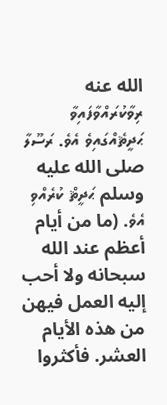الله عنه ރިވާކުރައްވާފައިވާ ޙަދީޘެއްގައިވެ އެވެ. ރަސޫލާ صلى الله عليه وسلم ޙަދީޘް ކުރެއްވި އެވެ. (ما من أيام أعظم عند الله سبحانه ولا أحب إليه العمل فيهن من هذه الأيام العشر. فأكثروا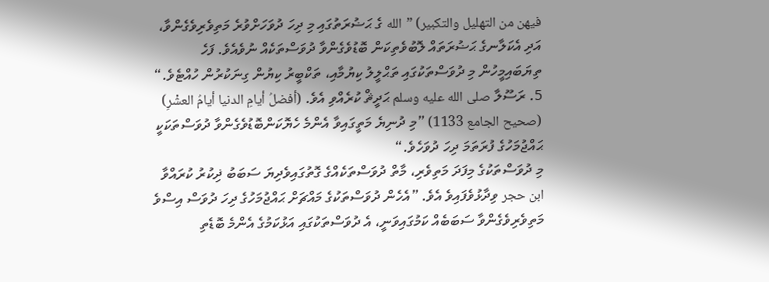فيهن من التهليل والتكبير) ”الله ގެ ޙަޟުރަތުގައި މި ދިހަ ދުވަހަށްވުރެ މަތިވެރިވެގެންވާ، އަދި އެކަލާނގެ ޙަޟުރަތައް ލޮބުވެތިކަން ބޮޑުވެގެންވާ ދުވަސްތަކެއް ނުވެއެވެ. ފަހެ ތިޔަބައިމީހުން މި ދުވަސްތަކުގައި ތަޙްލީލު ކިޔުމާއި، ތަކްބީރު ކިޔުން ގިނަކުރުން ހުއްޓެވެ.“
5. ރަސޫލާ صلى الله عليه وسلم ޙަދީޘް ކުރެއްވި އެވެ. (أفضلُ أيامِ الدنيا أيامُ العشْرِ) (صحيح الجامع 1133) ”މި ދުނިޔެ މަތީގައިވާ އެންމެ ހެޔޮކަންބޮޑުވެގެންވާ ދުވަސްތަކަކީ ޙައްޖުމަހުގެ ފުރަތަމަ ދިހަ ދުވަހެވެ.“
މި ދުވަސްތަކުގެ މިފަދަ މަތިވެރި، މާތް ދުވަސްތަކެއްގެ ގޮތުގައިވެދިޔަ ސަބަބު ޛިކުރު ކުރައްވާ ابن حجر ވިދާޅުވެފައިވެ އެވެ. ”އެހެން ދުވަސްތަކުގެ މައްޗަށް ޙައްޖުމަހުގެ ދިހަ ދުވަސް އިސްވެ މަތިވެރިވެގެންވާ ސަބަބެއް ކަމުގައިވަނީ، އެ ދުވަސްތަކުގައި އަޅުކަމުގެ އެންމެ ބޮޑެތި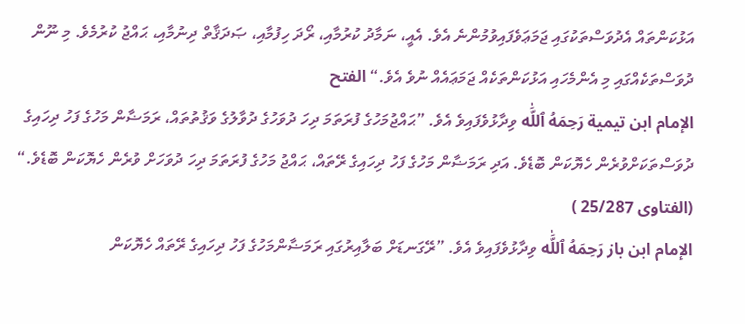އަޅުކަންތައް އެދުވަސްތަކުގައި ޖަމަޢަވެފައިވުމުންނެ އެވެ. އެއީ، ނަމާދު ކުރުމާއި، ރޯދަ ހިފުމާއި، ޞަދަޤާތް ދިނުމާއި، ޙައްޖު ކުރުމެވެ. މި ނޫން ދުވަސްތަކެއްގައި މި އެންމެހައި އަޅުކަންތަކެއް ޖަމަޢައެއް ނުވެ އެވެ.“ الفتح
الإمام ابن تيمية رَحِمَهُ ٱللَّٰه ވިދާޅުވެފައިވެ އެވެ. ”ޙައްޖުމަހުގެ ފުރަތަމަ ދިހަ ދުވަހުގެ ދުވާލުގެ ވަޤުތުތައް، ރަމަޟާން މަހުގެ ފަހު ދިހައިގެ ދުވަސްތަކަށްވުރެން ހެޔޮކަން ބޮޑެވެ. އަދި ރަމަޟާން މަހުގެ ފަހު ދިހައިގެ ރޭތައް، ޙައްޖު މަހުގެ ފުރަތަމަ ދިހަ ދުވަހަށް ވުރެން ހެޔޮކަން ބޮޑެވެ.“ (الفتاوى 25/287 )
الإمام ابن باز رَحِمَهُ ٱللَّٰه ވިދާޅުވެފައިވެ އެވެ. ”ރޭގަނޑަށް ބަލާއިރުގައި ރަމަޟާންމަހުގެ ފަހު ދިހައިގެ ރޭތައް ހެޔޮކަން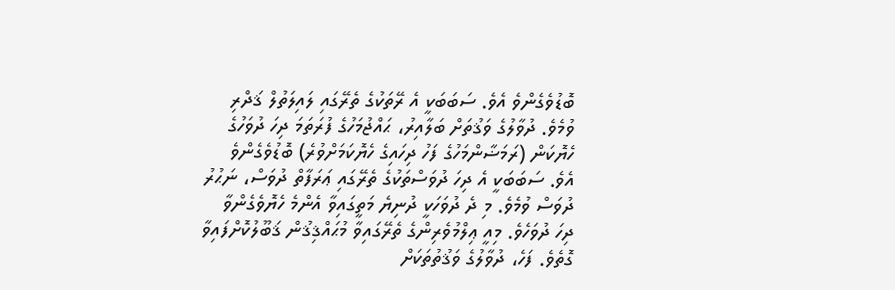ބޮޑުވެގެންވެ އެވެ. ސަބަބަކީ އެ ރޭތަކުގެ ތެރޭގައި ލައިލަތުލް ޤަދްރި ވުމެވެ. ދުވާލުގެ ވަޤުތަށް ބަލާއިރު، ޙައްޖުމަހުގެ ފުރަތަމަ ދިހަ ދުވަހުގެ ހެޔޮކަން (ރަމަޟާންމަހުގެ ފަހު ދިހައިގެ ހެޔޮކަމަށްވުރެ) ބޮޑުވެގެންވެ އެވެ. ސަބަބަކީ އެ ދިހަ ދުވަސްތަކުގެ ތެރޭގައި ޢަރަފާތް ދުވަސް، ނަޙުރު ދުވަސް ވުމެވެ. މި ދެ ދުވަހަކީ ދުނިޔެ މަތީގައިވާ އެންމެ ހެޔޮވެގެންވާ ދިހަ ދުވަހެވެ. މިއީ ޢިލްމުވެރިންގެ ތެރޭގައިވާ މުޙައްޤިޤުން ޤަބޫލުކޮށްފައިވާ ގޮތެވެ. ފަހެ، ދުވާލުގެ ވަޤުތުތަކަށް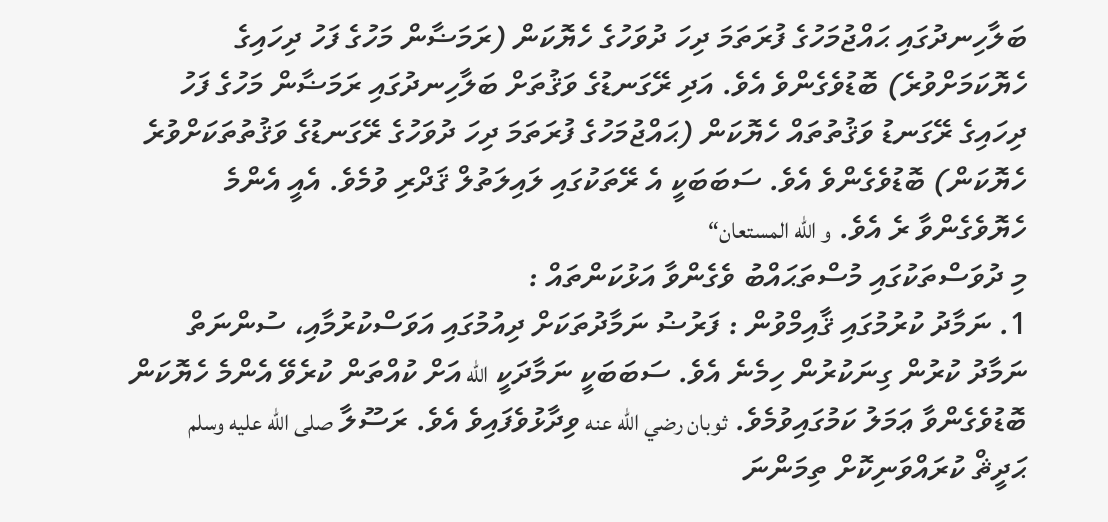ބަލާހިނދުގައި ޙައްޖުމަހުގެ ފުރަތަމަ ދިހަ ދުވަހުގެ ހެޔޮކަން (ރަމަޟާން މަހުގެ ފަހު ދިހައިގެ ހެޔޮކަމަށްވުރެ) ބޮޑުވެގެންވެ އެވެ. އަދި ރޭގަނޑުގެ ވަޤުތަށް ބަލާހިނދުގައި ރަމަޟާން މަހުގެ ފަހު ދިހައިގެ ރޭގަނޑު ވަޤުތުތައް ހެޔޮކަން (ޙައްޖުމަހުގެ ފުރަތަމަ ދިހަ ދުވަހުގެ ރޭގަނޑުގެ ވަޤުތުތަކަށްވުރެ ހެޔޮކަން) ބޮޑުވެގެންވެ އެވެ. ސަބަބަކީ އެ ރޭތަކުގައި ލައިލަތުލް ޤަދްރި ވުމެވެ. އެއީ އެންމެ ހެޔޮވެގެންވާ ރެ އެވެ. و الله المستعان“
މި ދުވަސްތަކުގައި މުސްތަޙައްބު ވެގެންވާ އަޅުކަންތައް :
1. ނަމާދު ކުރުމުގައި ޤާއިމްވުން : ފަރުޟު ނަމާދުތަކަށް ދިއުމުގައި އަވަސްކުރުމާއި، ސުންނަތް ނަމާދު ކުރުން ގިނަކުރުން ހިމެނެ އެވެ. ސަބަބަކީ ނަމާދަކީ الله އަށް ކުއްތަން ކުރެވޭ އެންމެ ހެޔޮކަން ބޮޑުވެގެންވާ ޢަމަލު ކަމުގައިވުމެވެ. ثوبان رضي الله عنه ވިދާޅުވެފައިވެ އެވެ. ރަސޫލާ صلى الله عليه وسلم ޙަދީޘް ކުރައްވަނިކޮށް ތިމަންނަ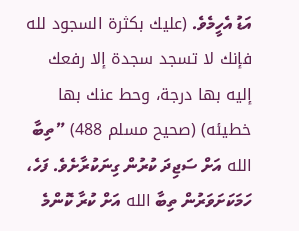އަޑު އެހީމެވެ. (عليك بكثرة السجود لله فإنك لا تسجد سجدة إلا رفعك إليه بها درجة، وحط عنك بها خطيئه) (صحيح مسلم 488) ”ތިބާ الله އަށް ސަޖިދަ ކުރުން ގިނަކުރާށެވެ. ފަހެ، ހަމަކަށަވަރުން ތިބާ الله އަށް ކުރާ ކޮންމެ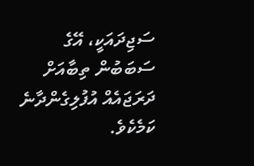ސަޖިދައަކީ، އޭގެ ސަބަބުން ތިބާއަށް ދަރަޖައެއް އުފުލިގެންދާނެ ކަމެކެވެ.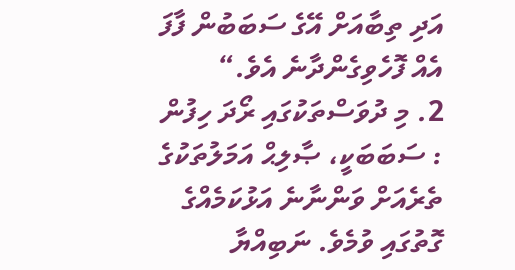އަދި ތިބާއަށް އޭގެ ސަބަބުން ފާފަ އެއް ފޮހެވިގެންދާނެ އެވެ.“
2. މި ދުވަސްތަކުގައި ރޯދަ ހިފުން : ސަބަބަކީ، ޞާލިޙް އަމަލުތަކުގެ ތެރެއަށް ވަންނާނެ އަޅުކަމެއްގެ ގޮތުގައި ވުމެވެ. ނަބިއްޔާ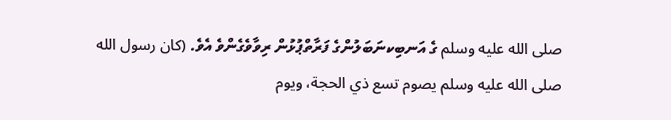صلى الله عليه وسلم ގެ އަނބިކނަބަލުންގެ ފަރާތްޕުޅުން ރިވާވެގެންވެ އެވެ. (كان رسول الله صلى الله عليه وسلم يصوم تسع ذي الحجة، ويوم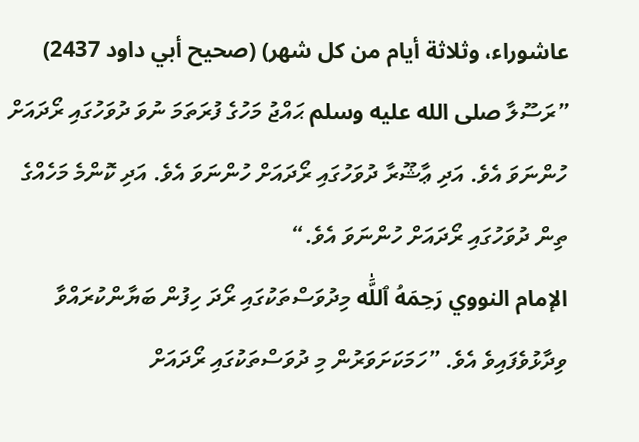عاشوراء، وثلاثة أيام من كل شهر) (صحيح أبي داود 2437) ”ރަސޫލާ صلى الله عليه وسلم ޙައްޖު މަހުގެ ފުރަތަމަ ނުވަ ދުވަހުގައި ރޯދައަށް ހުންނަވަ އެވެ. އަދި ޢާޝޫރާ ދުވަހުގައި ރޯދައަށް ހުންނަވަ އެވެ. އަދި ކޮންމެ މަހެއްގެ ތިން ދުވަހުގައި ރޯދައަށް ހުންނަވަ އެވެ.“
الإمام النووي رَحِمَهُ ٱللَّٰه މިދުވަސްތަކުގައި ރޯދަ ހިފުން ބަޔާންކުރައްވާ ވިދާޅުވެފައިވެ އެވެ. ”ހަމަކަށަވަރުން މި ދުވަސްތަކުގައި ރޯދައަށް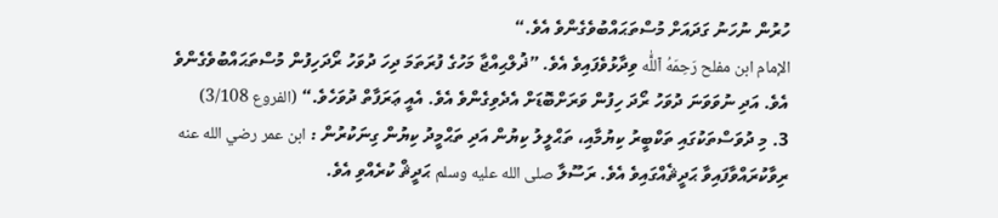ހުރުން ނުހަނު ގަދައަށް މުސްތަޙައްބުވެގެންވެ އެވެ.“
الإمام ابن مفلح رَحِمَهُ ٱللَّٰه ވިދާޅުވެފައިވެ އެވެ. ”ޛުލްޙިއްޖާ މަހުގެ ފުރަތަމަ ދިހަ ދުވަހު ރޯދަހިފުން މުސްތަޙައްބުވެގެންވެ އެވެ. އަދި ނުވަވަނަ ދުވަހު ރޯދަ ހިފުން ވަރަށްބޮޑަށް އެދެވިގެންވެ އެވެ. އެއީ ޢަރަފާތް ދުވަހެވެ.“ (الفروع 3/108)
3. މި ދުވަސްތަކުގައި ތަކްބީރު ކިޔުމާއި، ތަޙްލީލު ކިޔުން އަދި ތަޙްމީދު ކިޔުން ގިނަކުރުން : ابن عمر رضي الله عنه ރިވާކުރައްވާފައިވާ ޙަދީޘެއްގައިވެ އެވެ. ރަސޫލާ صلى الله عليه وسلم ޙަދީޘް ކުރެއްވި އެވެ.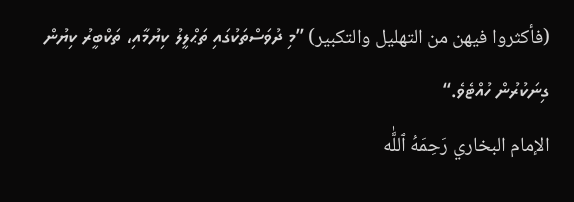(فأكثروا فيهن من التهليل والتكبير) ”މި ދުވަސްތަކުގައި ތަޙްލީލު ކިޔުމާއި، ތަކްބީރު ކިޔުން ގިނަކުރުން ހުއްޓެވެ.“
الإمام البخاري رَحِمَهُ ٱللَّٰه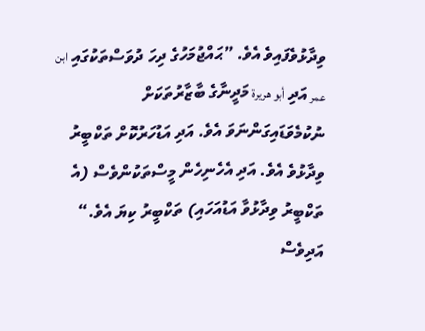ވިދާޅުވެފައިވެ އެވެ. ”ޙައްޖުމަހުގެ ދިހަ ދުވަސްތަކުގައި ابن عمر އަދި أبو هريرة މަދީނާގެ ބާޒާރުތަކަށް ނުކުމެވަޑައިގަންނަވަ އެވެ. އަދި އަޑުހަރުކޮށް ތަކްބީރު ވިދާޅުވެ އެވެ. އަދި އެހެނިހެން މީސްތަކުންވެސް (އެ ތަކްބީރު ވިދާޅުވާ އަޑުއަހައި) ތަކްބީރު ކިޔަ އެވެ.“
އަދިވެސް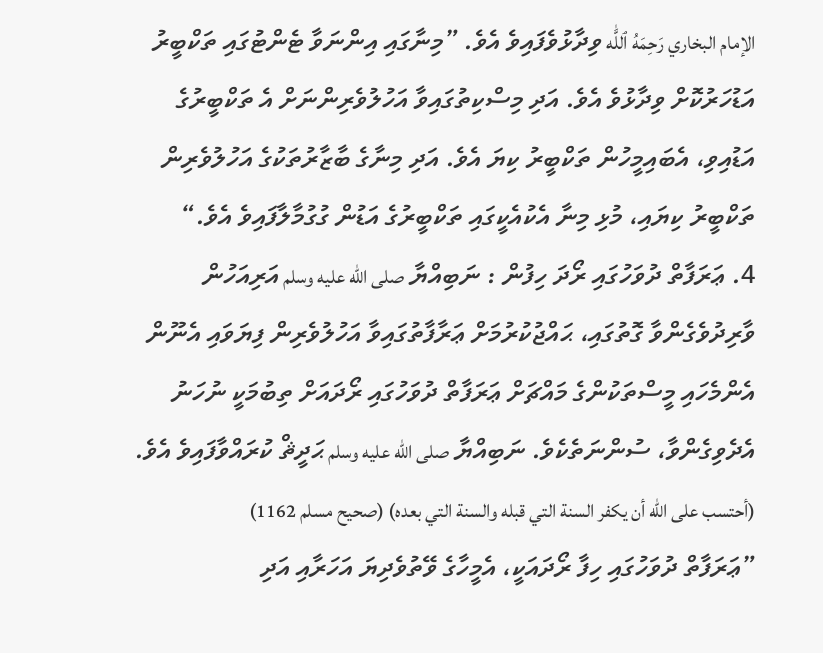الإمام البخاري رَحِمَهُ ٱللَّٰه ވިދާޅުވެފައިވެ އެވެ. ”މިނާގައި އިންނަވާ ޓެންޓުގައި ތަކްބީރު އަޑުހަރުކޮށް ވިދާޅުވެ އެވެ. އަދި މިސްކިތުގައިވާ އަހުލުވެރިންނަށް އެ ތަކްބީރުގެ އަޑުއިވި، އެބައިމީހުން ތަކްބީރު ކިޔަ އެވެ. އަދި މިނާގެ ބާޒާރުތަކުގެ އަހުލުވެރިން ތަކްބީރު ކިޔައި، މުޅި މިނާ އެކުއެކީގައި ތަކްބީރުގެ އަޑުން ގުގުމާލާފައިވެ އެވެ.“
4. ޢަރަފާތް ދުވަހުގައި ރޯދަ ހިފުން : ނަބިއްޔާ صلى الله عليه وسلم އަރިއަހުން ވާރިދުވެގެންވާ ގޮތުގައި، ޙައްޖުކުރުމަށް ޢަރާފާތުގައިވާ އަހުލުވެރިން ފިޔަވައި އެނޫން އެންމެހައި މީސްތަކުންގެ މައްޗަށް ޢަރަފާތް ދުވަހުގައި ރޯދައަށް ތިބުމަކީ ނުހަނު އެދެވިގެންވާ، ސުންނަތެކެވެ. ނަބިއްޔާ صلى الله عليه وسلم ޙަދީޘް ކުރައްވާފައިވެ އެވެ. (أحتسب على الله أن يكفر السنة التي قبله والسنة التي بعده) (صحيح مسلم 1162) ”ޢަރަފާތް ދުވަހުގައި ހިފާ ރޯދައަކީ، އެމީހާގެ ވޭތުވެދިޔަ އަހަރާއި އަދި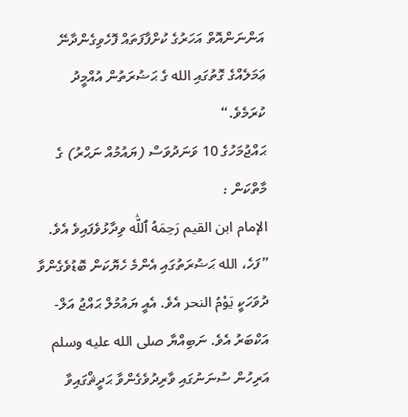އަންނަންއޮތް އަހަރުގެ ކުށްފާފަތައް ފޮހެވިގެންދާނޭ ޢަމަލެއްގެ ގޮތުގައި الله ގެ ޙަޟުރަތުން އުއްމީދު ކުރަމެވެ.“
ޙައްޖުމަހުގެ 10 ވަނަދުވަސް (ޔައުމުއް ނަޙްރު) ގެ މާތްކަން :
الإمام ابن القيم رَحِمَهُ ٱللَّٰه ވިދާޅުވެފައިވެ އެވެ. ”ފަހެ، الله ޙަޟުރަތުގައި އެންމެ ހެޔޮކަން ބޮޑުވެގެންވާ ދުވަހަކީ يَوْمُ النحر އެވެ. އެއީ ޔައުމުލް ޙައްޖު އަލް-އަކްބަރު އެވެ. ނަބިއްޔާ صلى الله عليه وسلم އަރިހުން ސުނަނުގައި ވާރިދުވެގެންވާ ޙަދީޘްގައިވާ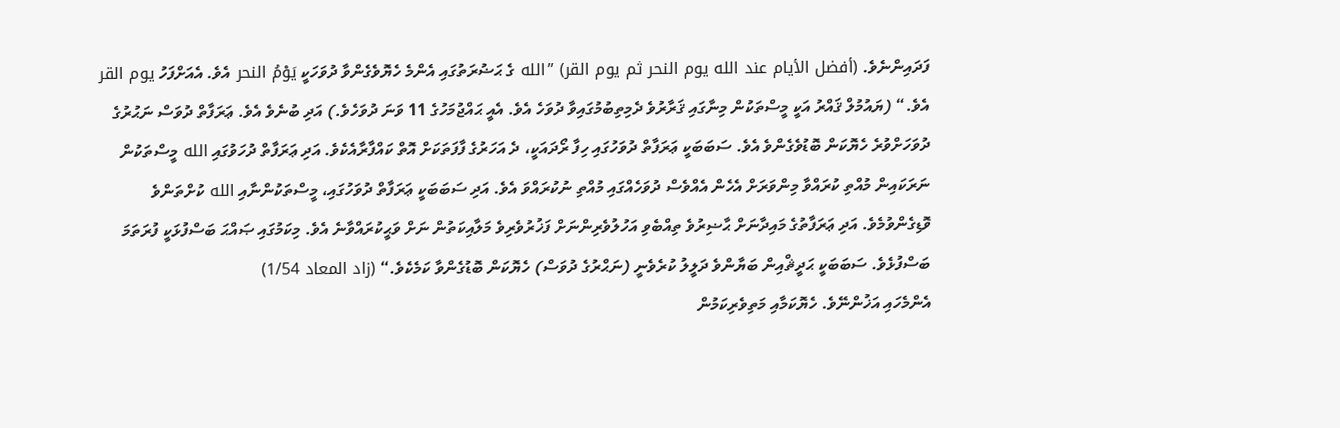ފަދައިންނެވެ. (أفضل الأيام عند الله يوم النحر ثم يوم القر) ”الله ގެ ޙަޟުރަތުގައި އެންމެ ހެޔޮވެގެންވާ ދުވަހަކީ يَوْمُ النحر އެވެ. އެއަށްފަހު يوم القر އެވެ.“ (ޔައުމުލް ޤައްރު އަކީ މީސްތަކުން މިނާގައި ޤަރާރުވެ ދެމިތިބުމުގައިވާ ދުވަހެ އެވެ. އެއީ ޙައްޖުމަހުގެ 11 ވަނަ ދުވަހެވެ.) އަދި ބުނެވެ އެވެ. ޢަރަފާތް ދުވަސް ނަޙުރުގެ ދުވަހަށްވުރެ ހެޔޮކަން ބޮޑުވެގެންވެ އެވެ. ސަބަބަކީ ޢަރަފާތް ދުވަހުގައި ހިފާ ރޯދައަކީ، ދެ އަހަރުގެ ފާފަތަކަށް އޮތް ކައްފާރާއެކެވެ. އަދި ޢަރަފާތް ދުހަވުގައި الله މީސްތަކުން ނަރަކައިން މުއްތި ކުރައްވާ މިންވަރަށް އެހެން އެއްވެސް ދުވަހެއްގައި މުއްތި ނުކުރައްވަ އެވެ. އަދި ސަބަބަކީ ޢަރަފާތް ދުވަހުގައި، މީސްތަކުންނާއި الله ކުށްތަންވެ ވޮޑިގެންވުމެވެ. އަދި ޢަރަފާތުގެ މައިދާނަށް ޙާޟިރުވެ ތިއްބެވި އަހުލުވެރިންނަށް ފަޚުރުވެރިވެ މަލާއިކަތުން ނަށް ވަޙީކުރައްވާނެ އެވެ. މިކަމުގައި ޞައްޙަ ބަސްފުޅަކީ ފުރަތަމަ ބަސްފުޅެވެ. ސަބަބަކީ ޙަދީޘްއިން ބަޔާންވެ ދަލީލު ކުރެވެނީ (ނަޙްރުގެ ދުވަސް) ހެޔޮކަން ބޮޑުގެންވާ ކަމެކެވެ.“ (زاد المعاد 1/54)
އެންމެހައި އަޚުންނޭވެ. ހެޔޮކަމާއި މަތިވެރިކަމުން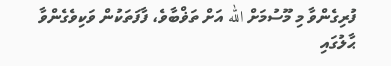ފުރިގެންވާ މި މޫސުމަށް الله އަށް ތަޥްބާވެ، ފާފަތަކުން ވަކިވެގެންވާ ޙާލުގައި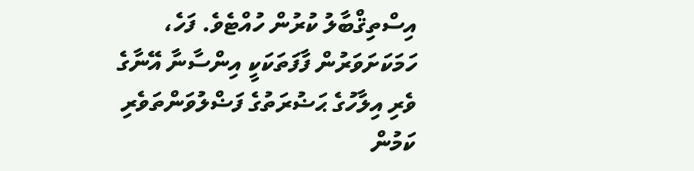އިސްތިޤްބާލު ކުރުން ހުއްޓެވެ. ފަހެ، ހަމަކަށަވަރުން ފާފަތަކަކީ އިންސާނާ އޭނާގެ ވެރި އިލާހުގެ ޙަޟުރަތުގެ ފަޟްލުވަންތަވެރި ކަމުން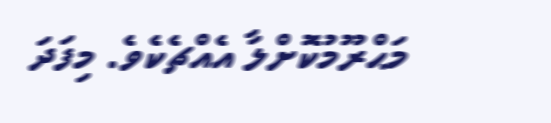މަޙްރޫމުކޮށްލާ އެއްޗެކެވެ. މިފަދަ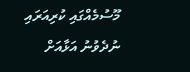މޫސުމެއްގައި ކުރިއަރައި ނުދެވުނު އަޅާއަށް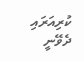ކުރިއަރައި ދެވޭނީ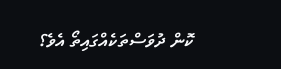ކޮން ދުވަސްތަކެއްގައިތޯ އެވެ؟